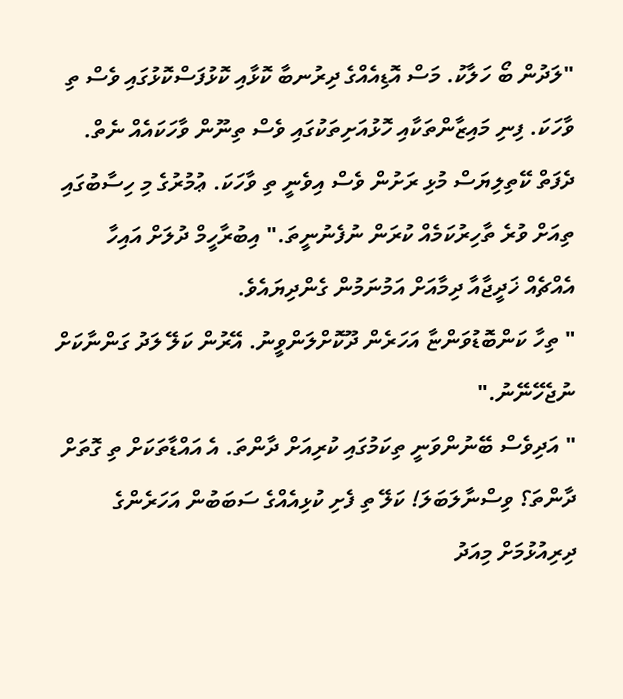"ލަދުން ބޯ ހަލާކު. މަސް އޮޑިއެއްގެ ދިރުނބާ ކޮޅާއި ކޮޅުފަސްކޮޅުގައި ވެސް ތި ވާހަކަ. ފިނި މައިޒާންތަކާއި ހޮޅުއަށިތަކުގައި ވެސް ތިނޫން ވާހަކައެއް ނެތް. ދެފަތް ކޭތިލިޔަސް މުޅި ރަށުން ވެސް އިވެނީ ތި ވާހަކަ. ޢުމުރުގެ މި ހިސާބުގައި ތިއަށް ވުރެ ތާހިރުކަމެއް ކުރަން ނުފެނުނީތަ." އިބުރާހީމް ދުލަށް އައިހާ އެއްޗެއް ޚަދީޖާއާ ދިމާއަށް އަމުނަމުން ގެންދިޔައެވެ.
" ތިހާ ކަންބޮޑުވަންޏާ އަހަރެން ދޫކޮށްލަންވީނު. އޭރުން ކަލޭ ލަދު ގަންނާކަށް ނުޖެހޭނޭނު."
" އަދިވެސް ބޭނުންވަނީ ތިކަމުގައި ކުރިއަށް ދާންތަ. އެ އައްޑާތަކަށް ތި ގޮތަށް ދާންތަ؟ ވިސްނާލަބަލަ! ކަލޭ ތި ފެށި ކުޅިއެއްގެ ސަބަބުން އަހަރެންގެ ދިރިއުޅުމަށް މިއަދު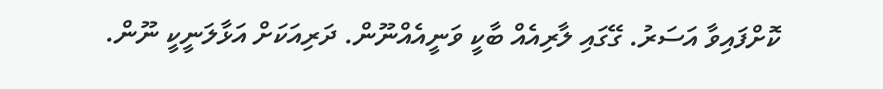ކޮށްފައިވާ އަސަރު. ގޭގައި ލާރިއެއް ބާކީ ވަނީއެއްނޫން. ދަރިއަކަށް އަޅާލަނީކީ ނޫން.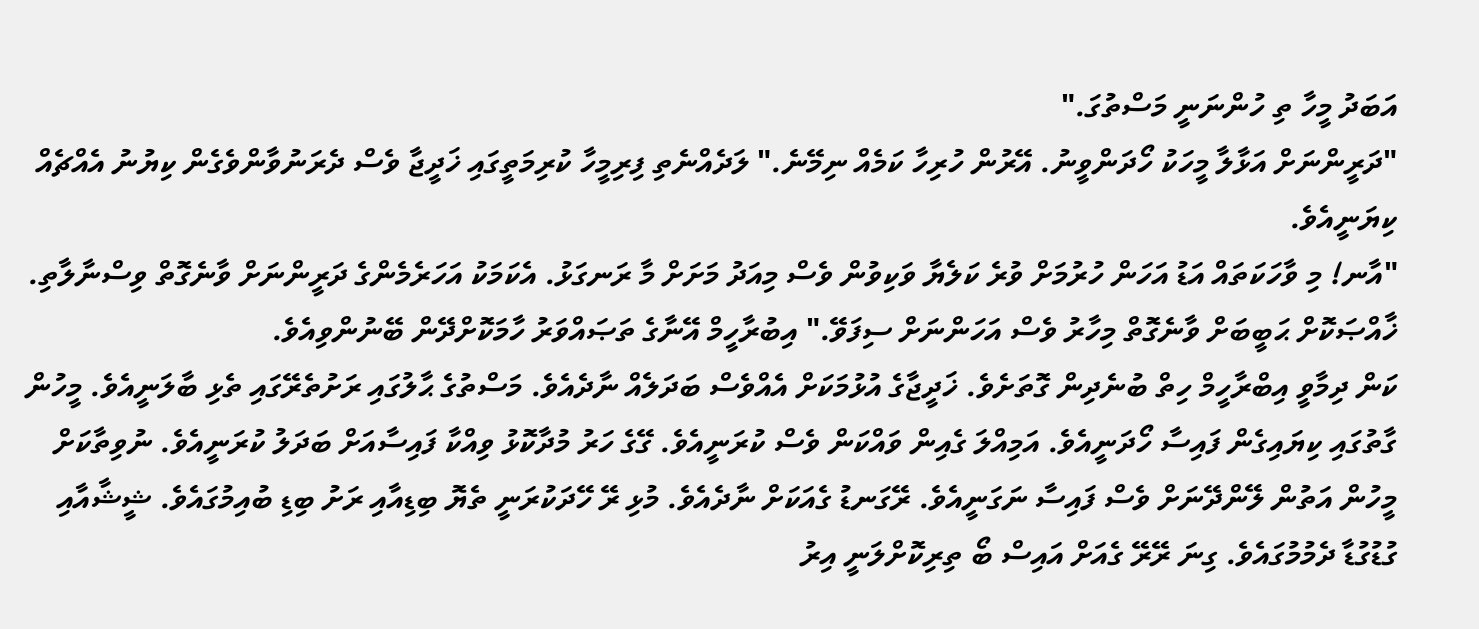އަބަދު މީހާ ތި ހުންނަނީ މަސްތުގަ."
"ދަރީންނަށް އަޅާލާ މީހަކު ހޯދަންވީނު. އޭރުން ހުރިހާ ކަމެއް ނިމޭނެ." ލަދެއްނެތި ފިރިމީހާ ކުރިމަތީގައި ޚަދީޖާ ވެސް ދެރަނުވާންވެގެން ކިޔުނު އެއްޗެއް ކިޔަނީއެވެ.
"އާނ! މި ވާހަކަތައް އަޑު އަހަން ހުރުމަށް ވުރެ ކަލެޔާ ވަކިވުން ވެސް މިއަދު މަށަށް މާ ރަނގަޅު. އެކަމަކު އަހަރެމެންގެ ދަރީންނަށް ވާނެގޮތް ވިސްނާލާތި. ޚާއްޞަކޮށް ޙަބީބަށް ވާނެގޮތް މިހާރު ވެސް އަހަންނަށް ސިފަވޭ." އިބުރާހީމް އޭނާގެ ތަޞައްވަރު ހާމަކޮށްދޭން ބޭނުންވިއެވެ.
ކަން ދިމާވީ އިބްރާހީމް ހިތް ބުނެދިން ގޮތަށެވެ. ޚަދީޖާގެ އުޅުމަކަށް އެއްވެސް ބަދަލެއް ނާދެއެވެ. މަސްތުގެ ޙާލުގައި ރަށުތެރޭގައި ތެޅި ބާލަނީއެވެ. މީހުން ގާތުގައި ކިޔައިގެން ފައިސާ ހޯދަނީއެވެ. އަމިއްލަ ގެއިން ވައްކަން ވެސް ކުރަނީއެވެ. ގޭގެ ހަރު މުދާކޮޅު ވިއްކާ ފައިސާއަށް ބަދަލު ކުރަނީއެވެ. ނުވިތާކަށް މީހުން އަތުން ލޭންދޭނަށް ވެސް ފައިސާ ނަގަނީއެވެ. ރޭގަނޑު ގެއަކަށް ނާދެއެވެ. މުޅި ރޭ ހޭދަކުރަނީ ތެޔޮ ބިޑިއާއި ރަށު ބިޑި ބުއިމުގައެވެ. ޝީޝާއާއި ގުޑުގުޑާ ދެމުމުގައެވެ. ގިނަ ރޭރޭ ގެއަށް އައިސް ބޯ ތިރިކޮށްލަނީ އިރު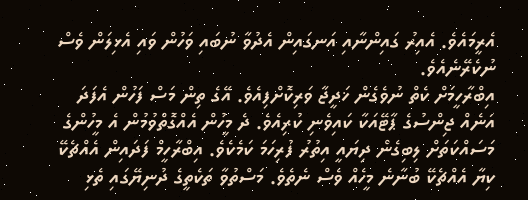އެރީމައެވެ. އެއިރު ގައިންނާއި އަނގައިން އެދުވާ ނުބައި ވަހުން ވައި އެޅިލަން ވެސް ނުކެރޭނެއެވެ.
އިބްރާހީމަށް ކެތް ނުވެގެން ޚަދީޖާ ވަރިކޮށްފިއެވެ. އޭގެ ތިން މަސް ފަހުން އެފަދަ އަނެއް ޖިންސުގެ ޕާޓޭއަކާ ކައިވެނި ކުރިއެވެ. ދެ މީހުން އެއްގޮތްވުމުން އެ މީހުންގެ މަސައްކަތަށް ލިބިގެން ދިޔައީ އިތުރު ފުރިހަމަ ކަމެކެވެ. އިބްރާހީމް ފަދައިން އެއްޗެކޭ ކިޔާ އެއްޗެކޭ ބުނާނެ މީހެއް ވެސް ނެތެވެ. މަސްތުވާ ތަކެތީގެ ދުނިޔޭގައި ތެޅި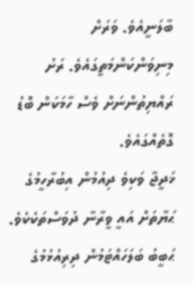ބާލަނީއެވެ. ވަރަށް މިނިވަންކަންމަތީގައެވެ. ރަށު ރައްޔިތުންނަށް ވެސް ހާމަކަން ބޮޑު ގޮތެއްގައެވެ.
ޚަދީޖާ ވަކިވެ ދިއުމުން އިބުރާހީމުގެ ޙަޔާތަށް އައީ ވީރާނާ ދުވަސްތަކެކެވެ. ޙަބީބު ބަލަހައްޓަމުން ދިރިއުޅުމުގެ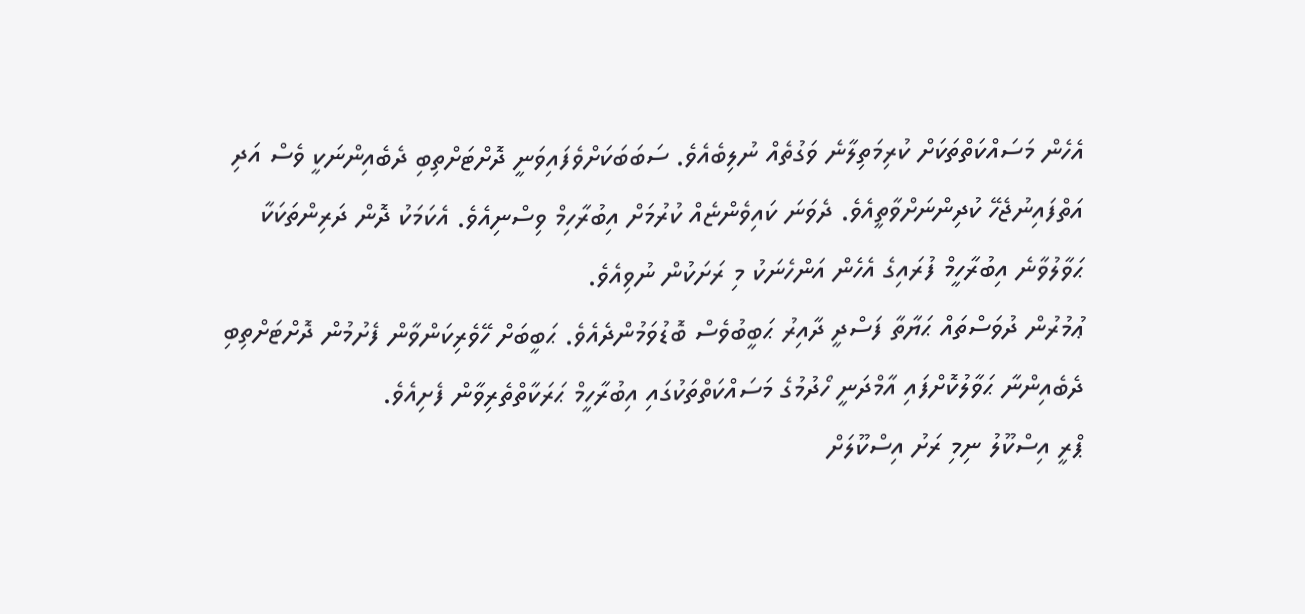އެހެން މަސައްކަތްތަކަށް ކުރިމަތިލާނެ ވަގުތެއް ނުލިބެއެވެ. ސަބަބަކަށްވެފައިވަނީ ދޮށްޓަށްތިބި ދެބެއިންނަކީ ވެސް އަދި އަތްފައިނުޖެހޭ ކުދިންނަށްވާތީއެވެ. ދެވަނަ ކައިވެންޏެއް ކުރުމަށް އިބުރާހިމް ވިސްނިއެވެ. އެކަމަކު ދޮން ދަރިންތަކަކާ ޙަވާލުވާނެ އިބުރާހީމް ފުރައިގެ އެހެން އަންހެނަކު މި ރަށަކުން ނުވިއެވެ.
ޢުމުރުން ދުވަސްތައް ޙަޔާތާ ފަސްދީ ދާއިރު ޙަބީބުވެސް ބޮޑުވަމުންދެއެވެ. ޙަބީބަށް ހޭވެރިކަންވާން ފެށުމުން ދޮށްޓަށްތިބި ދެބެއިންނާ ޙަވާލުކޮށްފައި އާމްދަނީ ހޯދުމުގެ މަސައްކަތްތަކުގައި އިބުރާހީމް ޙަރަކާތްތެރިވާން ފެށިއެވެ.
ޕްރީ އިސްކޫލު ނިމި ރަށު އިސްކޫލަށް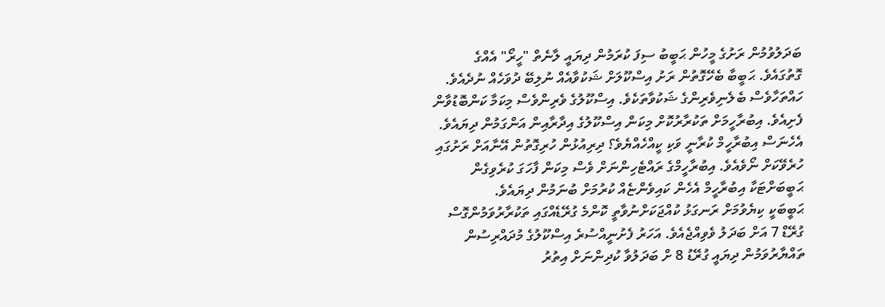ބަދަލުވުމުން ރަށުގެ މީހުން ޙަބީބު ސިފަ ކުރަމުން ދިޔައީ ލާނެތް "ހީރޯ" އެއްގެ ގޮތުގައެވެ. ޙަބީބާ ބެހޭގޮތުން ރަށު އިސްކޫލަށް ޝަކުވާއެއް ނުލިބޭ ދުވަހެއް ނުދެއެވެ. ހައްތަހާވެސް ބެލެނިވެރިންގެ ޝަކުވާތަކެވެ. އިސްކޫލުގެ ވެރިންވެސް މިކަމާ ކަންބޮޑުވާން ފެށިއެވެ. އިބުރާހީމަށް ތަކުރާރުކޮށް މިކަން އިސްކޫލުގެ އިދާރާއިން އަންގަމުން ދިޔައެވެ. އެހެނަސް އިބުރާހީމް ކުރާނީ ވަކި ކީއްހެއްޔެވެ؟ ދިރިއުޅުން ހުރިގޮތުން އޭނާއަށް ރަށުގައި ހުރެވޭކަށް ނޯވެއެވެ. އިބުރާހީމްގެ ރައްޓެހިންނަށް ވެސް މިކަން ފާހަގަ ކުރެވިގެން ޙަބީބަށްޓަކާ އިބުރާހީމް އެހެން ކައިވެންޏެއް ކުރުމަށް ބުނަމުން ދިޔައެވެ.
ޙަބީބަކީ ކިޔެވުމަށް ރަނގަޅު ކުއްޖަކަށްނުވާތީ ކޮންމެ ގުރޭޑެއްގައި ތަކުރާރުވަމުންގޮސް ގުރޭޑް 7 އަށް ބަދަލު ވެވިއްޖެއެވެ. އަހަރު ފެށުނީއްސުރެ އިސްކޫލުގެ މުދައްރިސުން ތައްޔާރުވަމުން ދިޔައީ ގުރޭޑު 8 ށް ބަދަލުވާ ކުދިންނަށް އިތުރު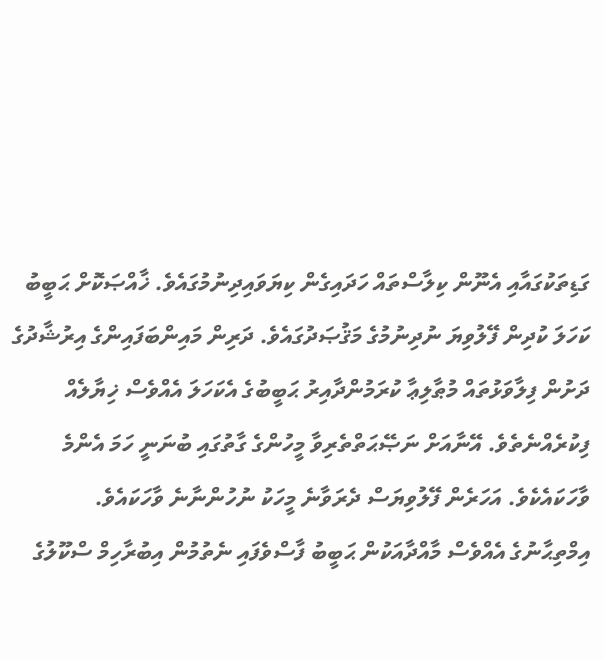ގަޑިތަކުގައާއި އެނޫން ކިލާސްތައް ހަދައިގެން ކިޔަވައިދިނުމުގައެވެ. ޚާއްޞަކޮށް ޙަބީބު ކަހަލަ ކުދިން ފޭލުވިޔަ ނުދިނުމުގެ މަޤުޞަދުގައެވެ. ދަރިން މައިންބަފައިންގެ އިރުޝާދުގެ ދަށުން ފިލާވަޅުތައް މުޠާލިޢާ ކުރަމުންދާއިރު ޙަބީބުގެ އެކަހަލަ އެއްވެސް ޚިޔާލެއް ފިކުރެއްނެތެވެ. އޭނާއަށް ނަޞޭޙަތްތެރިވާ މީހުންގެ ގާތުގައި ބުނަނީ ހަމަ އެންމެ ވާހަކައެކެވެ. އަހަރެން ފޭލުވިޔަސް ދެރަވާނެ މީހަކު ނުހުންނާނެ ވާހަކައެވެ.
އިމްތިޙާނުގެ އެއްވެސް މާއްދާއަކުން ޙަބީބު ފާސްވެފައި ނެތުމުން އިބުރާހިމް ސްކޫލުގެ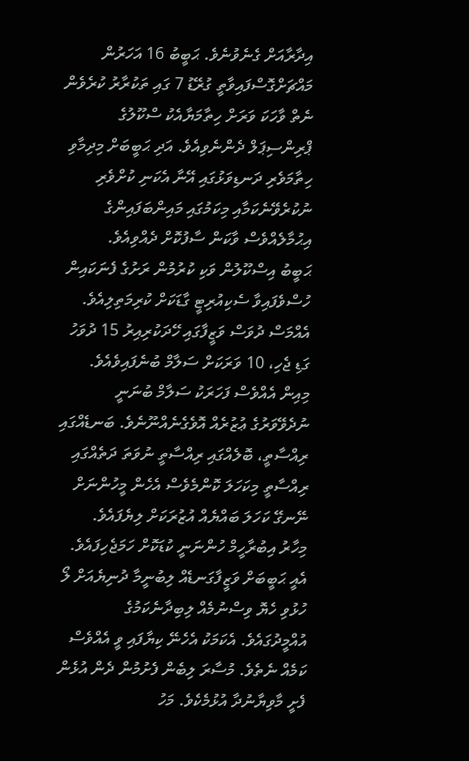އިދާރާއަށް ގެނެވުނެވެ. ޙަބީބު 16 އަހަރުން މައްޗަށްގޮސްފައިވާތީ ގުރޭޑު 7 ގައި ތަކުރާރު ކުރެވެން ނެތް ވާހަކަ ވަރަށް ހިތާމަޔާއެކު ސްކޫލުގެ ޕްރިންސިޕަލް ދެންނެވިއެވެ. އަދި ޙަބީބަށް މިދިމާވި ހިތާމަވެރި ދަނޑިވަޅުގައި އޭނާ އެކަނި ކުށްވެރި ނުކުރެވޭނެކަމާއި މިކަމުގައި މައިންބަފައިންގެ އިޙުމާލެއްވެސް ވާކަން ސާފުކޮށް ދެއްވިއެވެ.
ޙަބީބު އިސްކޫލުން ވަކި ކުރުމުން ރަށުގެ ފެނަކައިން ހުސްވެފައިވާ ސެކިއުރިޓީ ގާޑަކަށް ކުރިމަތިލިއެވެ. އެއްމަސް ދުވަސް ވަޒީފާގައި ހޭދަކުރިއިރު 15 ދުވަހު ގަޑި ޖެހި، 10 ވަރަކަށް ސަލާމް ބުނެފައިވެއެވެ. މިއިން އެއްވެސް ފަހަރަކު ސަލާމް ބުނަނީ ނުދެވޭވަރުގެ ޢުޒުރެއް އޮވެގެނެއްނޫނެވެ. ބަނޑެއްގައި ރިއްސާތީ، ބޮލެއްގައި ރިއްސާތީ ނުވަތަ ދަތެއްގައި ރިއްސާތީ މިކަހަލަ ކޮންމެވެސް އެހެން މީހުންނަށް ނޭނގޭ ކަހަލަ ބައްޔެއް އުޒުރަކަށް ލިޔެފައެވެ.
މިހާރު އިބުރާހީމް ހުންނަނީ ކުޑަކޮށް ހަމަޖެހިފައެވެ. އެއީ ޙަބީބަށް ވަޒީފާގަނޑެއް ލިބުނީމާ ދުނިޔެއަށް ލޯ ހުޅުވި ހެޔޮ ވިސްނުމެއް ލިބިދާނެކަމުގެ އުއްމީދުގައެވެ. އެކަމަކު އެހެނޭ ކިޔާފައި ވީ އެއްވެސް ކަމެއް ނެތެވެ. މުސާރަ ލިބެން ފެށުމުން ދެން އުޅެން ފެށީ މާވިޔާނުދާ އުޅުމެކެވެ. މަހު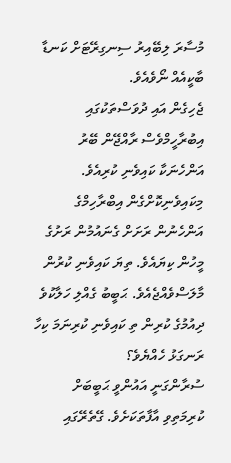މުސާރަ ލިބޭއިރު ސިނގިރޭޓަށް ކަނޑާ ބާކީއެއް ނޯވެއެވެ.
ޖެހިގެން އައި ދުވަސްތަކުގައި އިބުރާހީމްވެސް ރާއްޖޭން ބޭރު އަންހެނަކާ ކައިވެނި ކުރިއެވެ. މިކައިވެނިކޮށްގެން އިބްރާހިމްގެ އަންހެނުން ރަށަށް ގެނައުމުން ރަށުގެ މީހުން ކިޔައެވެ. ތިޔަ ކައިވެނި ކުރުން މާލަސްވެއްޖެއެވެ. ޙަބީބު ގެއްލި ހަލާކުވެ ދިއުމުގެ ކުރިން ތި ކައިވެނި ކުރިނަމަ ކިހާ ރަނގަޅު ހެއްޔެވެ؟
ސުރާންގަނީ އައުންވީ ޙަބީބަށް ކުރިމަތިވި އާފާތަކަށެވެ. ގޭތެރޭގައި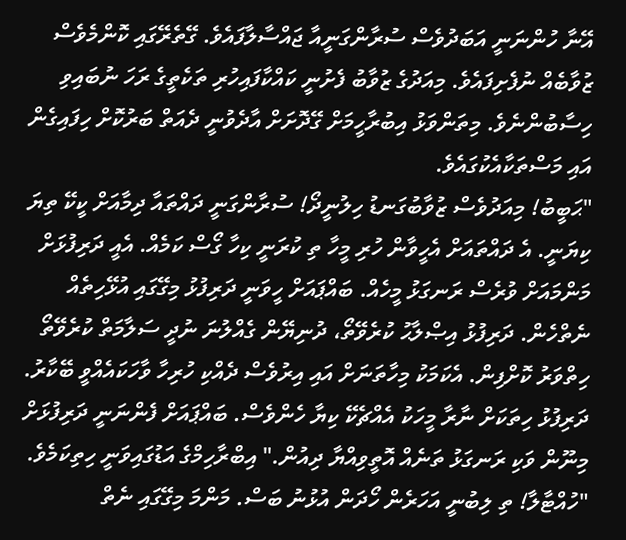އޭނާ ހުންނަނީ އަބަދުވެސް ސުރާންގަނީއާ ޖައްސާލާފައެވެ. ގޭތެރޭގައި ކޮންމެވެސް ޒުވާބެއް ނުފެށިފައެވެ. މިއަދުގެ ޒުވާބު ފެށުނީ ކައްކާފައިހުރި ތަކެތީގެ ރަހަ ނުބައިވި ހިސާބުންނެވެ. މިތަންވަޅު އިބުރާހީމަށް ގޭދޮށަށް އާދެވުނީ ދެއަތް ބަރުކޮށް ހިފައިގެން އައި މަސްތަކާއެކުގައެވެ.
"ޙަބީބު! މިއަދުވެސް ޒުވާބުގަނޑު ހިލުނީދޯ! ސުރާންގަނީ ދައްތައާ ދިމާއަށް ކީކޭ ތިޔަ ކިޔަނީ. އެ ދައްތައަށް އެހީވާން ހުރި މީހާ ތި ކުރަނީ ކިހާ ގޯސް ކަމެއް. އެއީ ދަރިފުޅަށް މަންމައަށް ވުރެސް ރަނގަޅު މީހެއް. ބައްޕައަށް ހީވަނީ ދަރިފުޅު މިގޭގައި އުޅޭހިތެއް ނެތްހެން. ދަރިފުޅު އިޞްލާޙު ކުރެވޭތޯ، ދުނިޔޭން ގެއްލުނަ ނުދީ ސަލާމަތް ކުރެވޭތޯ ހިތްވަރު ކޮށްފިން. އެކަމަކު މިހާތަނަށް އައި އިރުވެސް ދެއްކި ހުރިހާ ވާހަކައެއްވީ ބޭކާރު. ދަރިފުޅު ހިތަކަށް ނާރާ މީހަކު އެއްޗެކޭ ކިޔާ ހެންވެސް. ބައްޕައަށް ފެންނަނީ ދަރިފުޅަށް މިނޫން ވަކި ރަނގަޅު ތަނެއް އޮތީވިއްޔާ ދިއުން." އިބްރާހިމްގެ އަޑުގައިވަނީ ހިތިކަމެވެ.
"ހުއްޓާލާ! ތި ލިބުނީ އަހަރެން ހޯދަން އުޅުނު ބަސް. މަންމަ މިގޭގައި ނެތް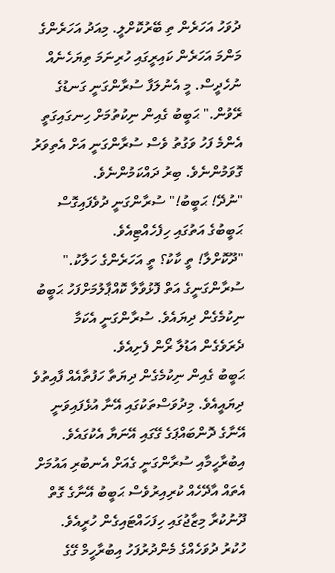ދުވަހު އަހަރެން ތި ބޭރުކޮށްލީ. މިއަދު އަހަރެންގެ މަންމަ އަހަރެން ކައިރީގައި ހުރިނަމަ ތިޔަހެނެއް ނުހެދީސް. މީ އެނުލަފާ ސުރާންގަނީ ގަނޑުގެ ރޭވުން." ޙަބީބު ގެއިން ނިކުތުމަށް ހިނގައިގަތީ އެންމެ ފަހު ވަގުތު ވެސް ސުރާންގަނީ އަށް އެތިވަރު ގޮވަމުންނެވެ. ބިރު ދައްކަމުންނެވެ.
"ނުދޭ! ޙަބީބު!" ސުރާންގަނީ ދުވެފައިގޮސް ޙަބީބުގެ އަތުގައި ހިފެހެއްޓިއެވެ.
"ދޫކޮށްލާ! ތީ ކާކު؟ ތީ އަހަރެންގެ ހަލާކު." ސުރާންގަނީގެ އަތް ފޮޅުވާލާ ކޮއްޕާލުމަށްފަހު ޙަބީބު ނިކުމެގެން ދިޔައެވެ. ސުރާންގަނީ އެކަމާ ދެރަވެގެން އަޑުލާ ރޯން ފެށިއެވެ.
ޙަބީބު ގެއިން ނިކުމެގެން ދިޔަތާ ހަފުތާއެއް ފާއިތުވެ ދިޔައީއެވެ. މިދުވަސްތަކުގައި އޭނާ އުޅެފައިވަނީ އޭނާގެ ދޮންބައްޕަގެ ގޭގައި އޭނަޔާ އެކުގައެވެ. އިބުރާހީމާއި ސުރާންގަނީ ގެއަށް އެނބުރި އައުމަށް އެތައް އާދޭހެއް ކުރިއިރުވެސް ޙަބީބު އޭނާގެ ގޮތް ދޫނުކުރާ މިޒާޖުގައި ހިފަހައްޓައިގެން ހުރީއެވެ.
ހުކުރު ދުވަހެއްގެ މެންދުރުފަހު އިބުރާހީމް ގޭގެ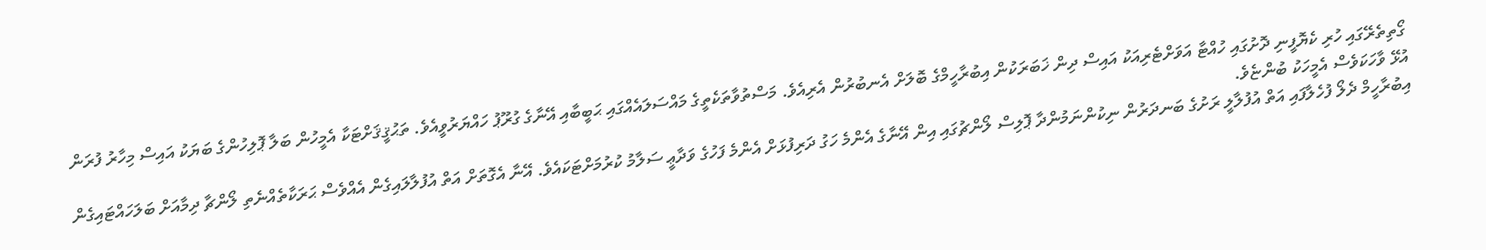ގޯތިތެރޭގައި ހުރި ކެޔޮފީނި ދޮށުގައި ހުއްޓާ އަވަށްޓެރިއަކު އައިސް ދިން ޚަބަރަކުން އިބުރާހީމްގެ ބޮލަށް އެނބުރުން އެރިއެވެ. މަސްތުވާތަކެތީގެ މައްސަލައެއްގައި ޙަބީބާއި އޭނާގެ ގުރޫޕު ހައްޔަރުވީއެވެ. ތަޙުޤީޤަށްޓަކާ އެމީހުން ބަލާ ޕޮލިހުންގެ ބަޔަކު އައިސް މިހާރު ފުރަން އުޅޭ ވާހަކަވެސް އެމީހަކު ބުންޏެވެ.
އިބުރާހީމް ދެލޯ ފުހެލާފައި އަތް އުފުލާލީ ރަށުގެ ބަނދަރުން ނިކުންނަމުންދާ ޕޮލިސް ލޯންޗުގައި އިން އޭނާގެ އެންމެ ހަގު ދަރިފުޅަށް އެންމެ ފަހުގެ ވަދާޢީ ސަލާމު ކުރުމަށްޓަކައެވެ. އޭނާ އެގޮތަށް އަތް އުފުލާލައިގެން އެއްވެސް ޙަރަކާތެއްނެތި ލޯންޗާ ދިމާއަށް ބަލަހައްޓައިގެން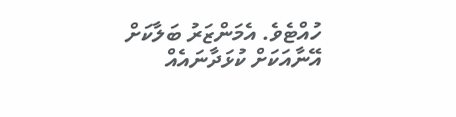ހުއްޓެވެ. އެމަންޒަރު ބަލާކަށް އޭނާއަކަށް ކުޅަދާނައެއް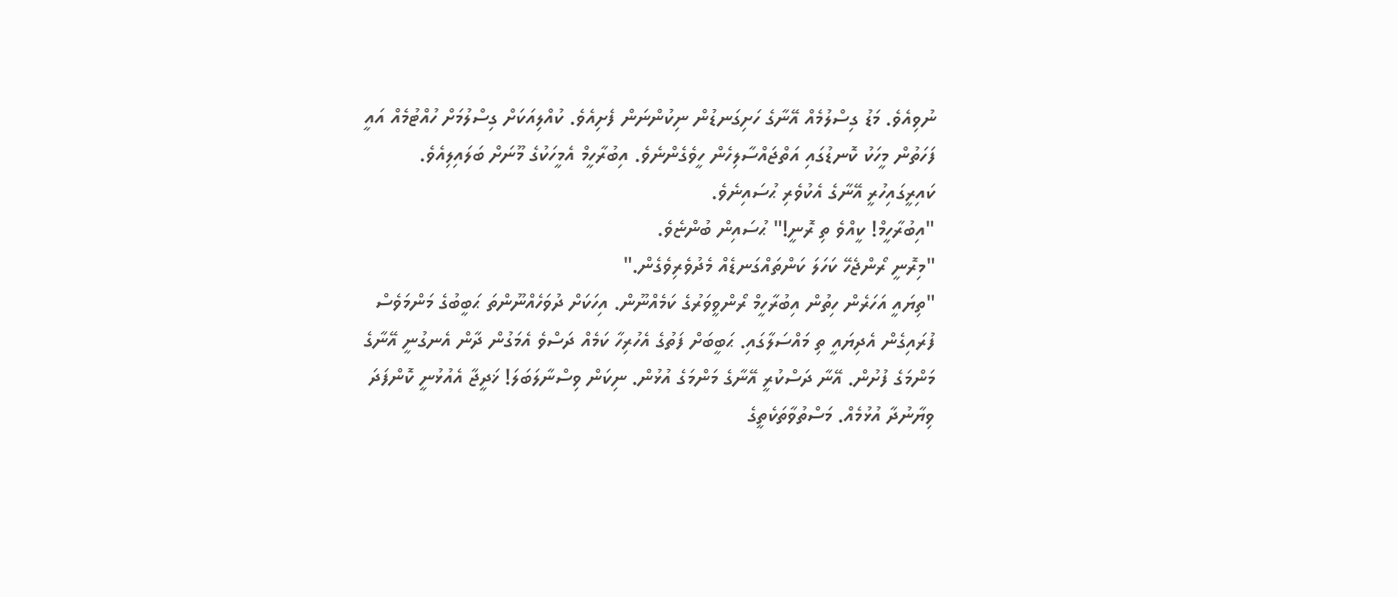ނުވިއެވެ. މަޑު ގިސްލުމެއް އޭނާގެ ހަށިގަނޑުން ނިކުންނަން ފެށިއެވެ. ކުއްލިއަކަށް ގިސްލުމަށް ހުއްޓުމެއް އައީ ފަހަތުން މީހަކު ކޮނޑުގައި އަތްޖައްސާލިހެން ހީވެގެންނެވެ. އިބުރާހީމް އެމީހަކުގެ މޫނަށް ބަލައިލިއެވެ. ކައިރީގައިހުރީ އޭނާގެ އެކުވެރި ޙުސައިނެވެ.
"އިބުރާހީމް! ކީއްވެ ތި ރޮނީ!" ޙުސައިން ބުންޏެވެ.
"މިރޮނީ ރޯންޖެހޭ ކަހަލަ ކަންތައްގަނޑެއް މެދުވެރިވެގެން."
"ތިޔައީ އަހަރެން ހިތުން އިބުރާހީމް ރޯންވީވަރުގެ ކަމެއްނޫން. އިހަކަށް ދުވަހެއްނޫންތަ ޙަބީބުގެ މަންމަވެސް ފުރައިގެން އެދިޔައީ ތި މައްސަލާގައި. ޙަބީބަށް ފަތުގެ އެހުރިހާ ކަމެއް ދަސްވެ އެމަގުން ދާން އެނގުނީ އޭނާގެ މަންމަގެ ފުށުން. އޭނާ ދަސްކުރީ އޭނާގެ މަންމަގެ އުޅުން. ނިކަން ވިސްނާލަބަލަ! ޚަދީޖާ އެއުޅުނީ ކޮންފަދަ ވިޔާނުދާ އުޅުމެއް. މަސްތުވާތަކެތީގެ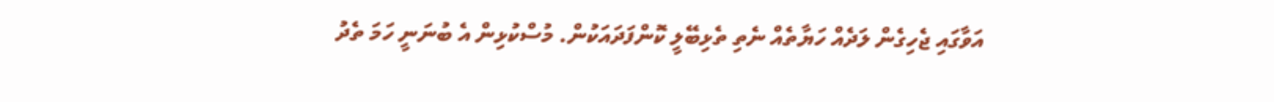އަވާގައި ޖެހިގެން ލަދެއް ހަޔާތެއް ނެތި ތެޅިބޭލީ ކޮންފަދައަކުން. މުސްކުޅިން އެ ބުނަނީ ހަމަ ތެދު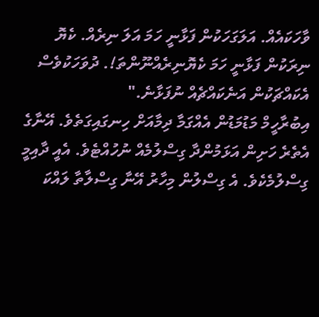ވާހަކައެއް. އަލަގަހަކުން ފަޅާނީ ހަމަ އަލަ ނިރެއް. ކެޔޮ ނިރަކުން ފަޅާނީ ހަމަ ކެޔޮނިރެއްނޫންތަ!. ދުވަހަކުވެސް އެކައްޗަކުން އަނެކައްޗެއް ނުފަޅާނެ."
އިބުރާހީމް މަޑުމަޑުން އެއްގަމާ ދިމާއަށް ހިނގައިގަތެވެ. އޭނާގެ އެތެރެ ހަށިން އަޅަމުންދާ ގިސްލުމެއް ނުހުއްޓެވެ. އެއީ ދާއިމީ ގިސްލުމެކެވެ. އެ ގިސްލުން މިހާރު އޭނާ ގިސްލާތާ ލައްކަ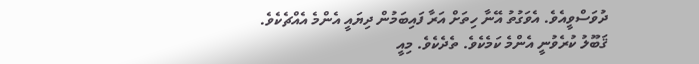ދުވަސްވީއެވެ. އެވަގުތު އޭނާ ހިތަށް އަރާ ފައިބަމުން ދިޔައީ އެންމެ އެއްޗެކެވެ. ޤަބޫލު ކުރެވުނީ އެންމެ ކަމެކެވެ. ތެދެކެވެ. މިއީ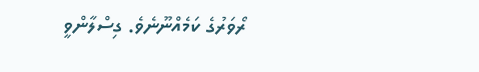ރޯވަރުގެ ކަމެއްނޫނެވެ. ގިސްލާންވީ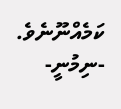ކަމެއްނޫނެވެ.
-ނިމުނީ-